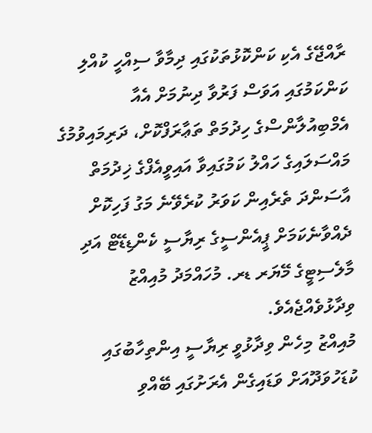ރާއްޖޭގެ އެކި ކަންކޮޅުތަކުގައި ދިމާވާ ސިއްހީ ކުއްލި ކަންކަމުގައި އަވަސް ފަރުވާ ދިނުމަށް އެއާ އެމްބިއުލާންސްގެ ހިދުމަތް ތަޢާރަފްކޮށް، ދަރިމައިވުމުގެ މައްސަލައިގެ ހައްލު ކަމުގައިވާ އައިވީއެފްގެ ޚިދުމަތް އާސަންދަ ތެރެއިން ކަވަރު ކުރެވޭނެ މަގު ފަހިކޮށް ދެއްވާނެކަމަށް ޕީއެންސީގެ ރިޔާސީ ކެންޑިޑޭޓް އަދި މާލެސިޓީގެ މޭޔަރ ޑރ. މުހައްމަދު މުއިއްޒު ވިދާޅުވެއްޖެއެވެ.
މުއިއްޒު މިހެން ވިދާޅުވީ ރިޔާސީ އިންތިހާބުގައި ކުޑަހުވަދޫއަށް ވަޑައިގެން އެރަށުގައި ބޭއްވި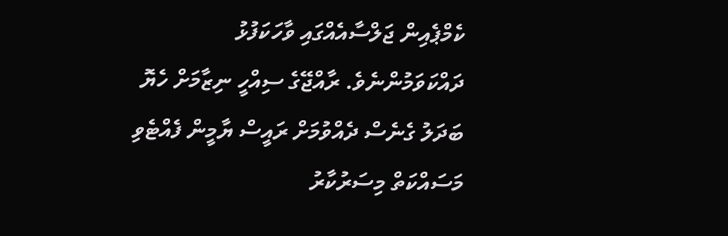ކެމްޕެއިން ޖަލްސާއެއްގައި ވާހަކަފުޅު ދައްކަވަމުންނެވެ. ރާއްޖޭގެ ސިއްހީ ނިޒާމަށް ހެޔޮ ބަދަލު ގެނެސް ދެއްވުމަށް ރައީސް ޔާމީން ފެއްޓެވި މަސައްކަތް މިސަރުކާރު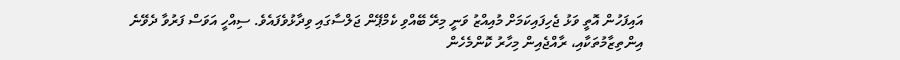އައިފަހުން އޮތީ ވަޅު ޖެހިފައިކަމަށް މުއިއްޒު ވަނީ މިރޭ ބޭއްވި ކެމްޕޭން ޖަލްސާގައި ވިދާޅުވެފައެވެ. ސިއްހީ އަވަސް ފަރުވާ ދެވޭނެ އިންތިޒާމުތަކާއި، ރާއްޖެއިން މިހާރު ކޮންމެހެން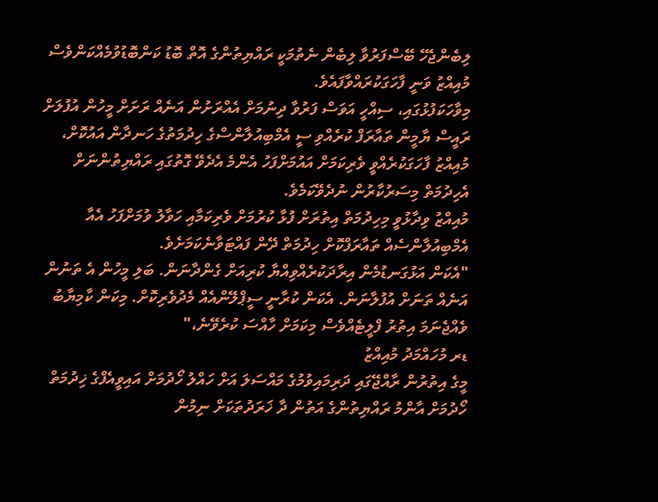ލިބެންޖެހޭ ބޭސްފަރުވާ ލިބެން ނެތުމަކީ ރައްޔިތުންގެ އޮތް ބޮޑު ކަންބޮޑުވުމެއްކަންވެސް މުއިއްޒު ވަނީ ފާހަގަކުރައްވާފައެވެ.
މިވާހަކަފުޅުގައި، ސިއްހީ އަވަސް ފަރުވާ ދިނުމަށް އެއްރަށުން އަނެއް ރަށަށް މީހުން އުފުލަށް ރައީސް ޔާމީން ތައާރަފް ކުރެއްވި ސީ އެމްބިއުލާންސްގެ ހިދުމަތުގެ ހަނދާން އައުކޮށް، މުއިއްޒު ފާހަގަކުރެއްވީ ވެރިކަމަށް އައުމަށްފަހު އެންމެ އެދެވޭ ގޮތުގައި ރައްޔިތުންނަށް އެހިދުމަތް މިސަރުކާރުން ނުދެވޭކަމެވެ.
މުއިއްޒު ވިދާޅުވީ މިހިދުމަތް އިތުރަށް ފުޅާ ކުރުމަށް ވެރިކަމާއި ހަވާލު ވުމަށްފަހު އެއާ އެމްބިއުލާންސެއް ތައާރަފްކޮށް ހިދުމަތް ދޭން ފައްޓަވާނެކަމަށެވެ.
"އެކަން އަޅުގަނޑުމެން އިރާދަކުރެއްވިއްޔާ ކުރިއަށް ގެންދާނަން. ބަލި މީހުން އެ ތަނުން އަނެއް ތަނަށް އުފުލާނަން. އެކަން ކުރާނީ ސީޕްލޭންއެއް މެދުވެރިކޮށް. މިކަން ކާމިޔާބު ވެއްޖެނަމަ އިތުރު ފްލީޓެއްވެސް މިކަމަށް ހާއްސަ ކުރެވޭނެ،"
ޑރ މުހައްމަދު މުއިއްޒު
މީގެ އިތުރުން ރާއްޖޭގައި ދަރިމައިވުމުގެ މައްސަލަ އަށް ހައްލު ހޯދުމަށް އައިވީއެފްގެ ޚިދުމަތް ހޯދުމަށް އާންމު ރައްޔިތުންގެ އަތުން ދާ ޚަރަދުތަކަށް ނިމުން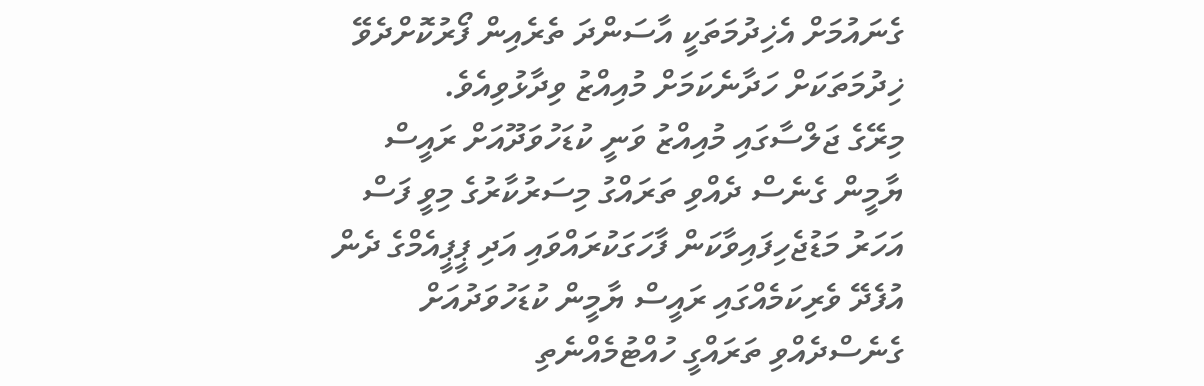ގެނައުމަށް އެޚިދުމަތަކީ އާސަންދަ ތެރެއިން ފޯރުކޮށްދެވޭ ޚިދުމަތަކަށް ހަދާނެކަމަށް މުއިއްޒު ވިދާޅުވިއެވެ.
މިރޭގެ ޖަލްސާގައި މުއިއްޒު ވަނީ ކުޑަހުވަދޫއަށް ރައީސް ޔާމީން ގެނެސް ދެއްވި ތަރައްގު މިސަރުކާރުގެ މިވީ ފަސް އަހަރު މަޑުޖެހިފައިވާކަން ފާހަގަކުރައްވައި އަދި ޕީޕީއެމްގެ ދެން އުފެދޭ ވެރިކަމެއްގައި ރައީސް ޔާމީން ކުޑަހުވަދުއަށް ގެނެސްދެއްވި ތަރައްގީ ހުއްޓުމެއްނެތި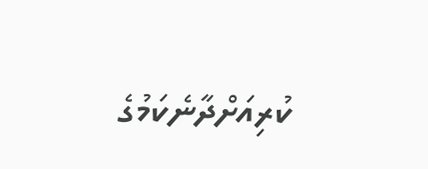ކުރިއަށްދާނެކަމުގެ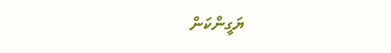ޔަގީންކަން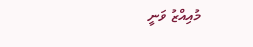މުއިއްޒު ވަނީ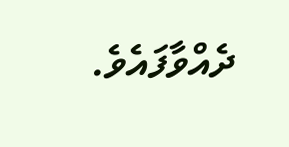ދެއްވާފައެވެ.